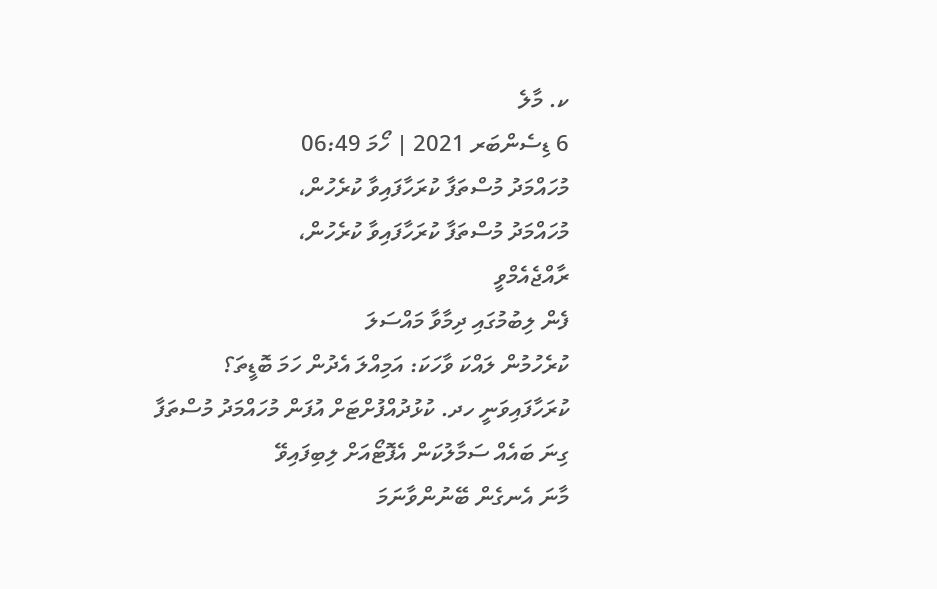ކ. މާލެ
6 ޑިސެންބަރ 2021 | ހޯމަ 06:49
މުހައްމަދު މުސްތަފާ ކުރަހާފައިވާ ކުރެހުން،
މުހައްމަދު މުސްތަފާ ކުރަހާފައިވާ ކުރެހުން،
ރާއްޖެއެމްވީ
ފެން ލިބުމުގައި ދިމާވާ މައްސަލަ
ކުރެހުމުން ލައްކަ ވާހަކަ: އަމިއްލަ އެދުން ހަމަ ބޮޑީތަ؟
ކުރަހާފައިވަނީ ހދ. ކުޅުދުއްފުށްޓަށް އުފަން މުހައްމަދު މުސްތަފާ
ގިނަ ބައެއް ސަމާލުކަން އެފޮޓޯއަށް ލިބިފައިވޭ
މާނަ އެނގެން ބޭނުންވާނަމަ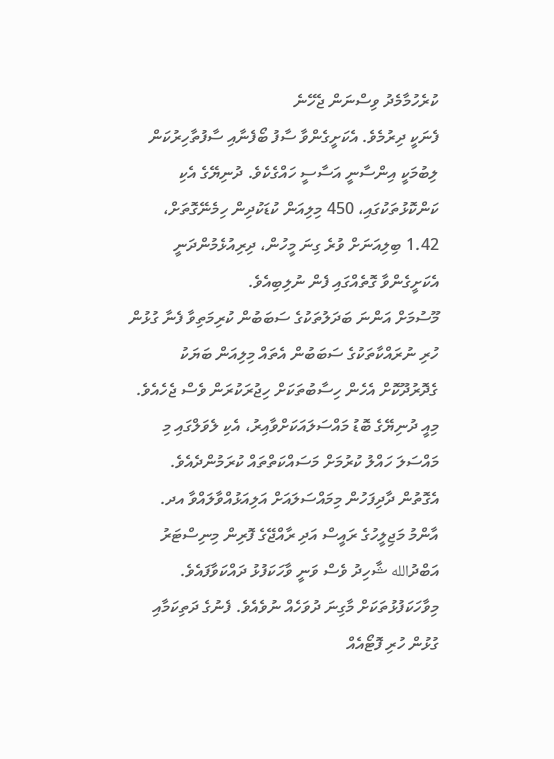ކުރެހުމާމެދު ވިސްނަން ޖެހޭނެ
ފެނަކީ ދިރުމެވެ. އެކަށީގެންވާ ސާފު ބޯފެނާއި ސާފުތާހިރުކަން ލިބުމަކީ އިންސާނީ އަސާސީ ހައްގެކެވެ. ދުނިޔޭގެ އެކި ކަންކޮޅުތަކުގައި، 450 މިލިއަން ކުޑަކުދިން ހިމެނޭގޮތަށް، 1.42 ބިލިއަނަށް ވުރެ ގިނަ މީހުން، ދިރިއުޅެމުންދަނީ އެކަށީގެންވާ ގޮތެއްގައި ފެން ނުލިބިއެވެ.
މޫސުމަށް އަންނަ ބަދަލުތަކުގެ ސަބަބުން ކުރިމަތިވާ ފެނާ ގުޅުން ހުރި ނުރައްކާތަކުގެ ސަބަބުން އެތައް މިލިއަން ބަޔަކު ގެދޮރުދޫކޮށް އެހެން ހިސާބުތަކަށް ހިޖުރަކުރަން ވެސް ޖެހެއެވެ. މިއީ ދުނިޔޭގެ ބޮޑު މައްސަލައަކަށްވާއިރު، އެކި ލެވަލްގައި މި މައްސަލަ ހައްލު ކުރުމަށް މަސައްކަތްތައް ކުރަމުންދެއެވެ. އެގޮތުން ދާދިފަހުން މިމައްސަލައަށް އަލިއަޅުއްވާލައްވާ އދ. އާންމު މަޖިލީހުގެ ރައީސް އަދި ރާއްޖޭގެ ފޮރިން މިނިސްޓަރު އަބްދުالله ޝާހިދު ވެސް ވަނީ ވާހަކަފުޅު ދައްކަވާފައެވެ.
މިވާހަކަފުޅުތަކަށް މާގިނަ ދުވަހެއް ނުވެއެވެ. ފެނުގެ ދަތިކަމާއި ގުޅުން ހުރި ފޮޓޯއެއް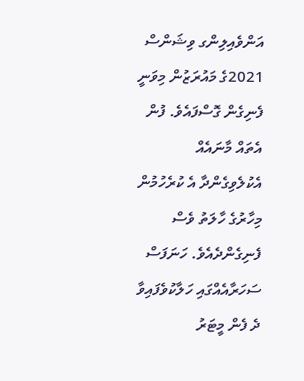އަންވެއިލިންގ ވިޝަންސް 2021ގެ މައުރަޒުން މިވަނީ ފެނިގެން ގޮސްފައެވެ. ފުން އެތައް މާނައެއް އެކުލެވިގެންދާ އެ ކުރެހުމުން މިހާރުގެ ހާލަތު ވެސް ފެނިގެންދެއެވެ. ހަނަފަސް ސަހަރާއެއްގައި ހަލާކުވެފައިވާ ދެ ފެން މީޓަރު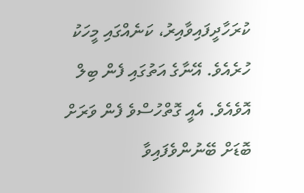ކުރަހާދީފައިވާއިރު، ކަނެއްގައި މީހަކު ހުރެއެވެ. އޭނާގެ އަތުގައި ފެން ބިލް އޮވެއެވެ. އެއީ ގޮތްހުސްވެ ފެން ވަރަށް ބޮޑަށް ބޭނުންވެފައިވާ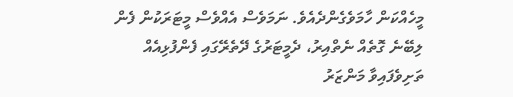މީހެއްކަން ހާމަވެގެންދެއެވެ. ނަމަވެސް އެއްވެސް މީޓަރަކުން ފެން ލިބޭނެ ގޮތެއް ނެތްއިރު، ދެމީޓަރުގެ ދޭތެރޭގައި ފެންފުޅިއެއް ތަށިވެފައިވާ މަންޒަރު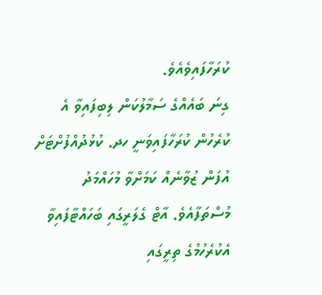ކުރަހާފައިވެއެވެ.
ގިނަ ބައެއްގެ ސަމާލުކަން ލިބިފައިވާ އެ ކުރެހުން ކުރަހާފައިވަނީ ހދ. ކުޅުދުއްފުށްޓަށް އުފަން ޒުވާނެއް ކަމަށްވާ މުހައްމަދު މުސްތަފާއެވެ. އާޓް ގެލަރީގައި ބަހައްޓާފައިވާ އެކުރެހުމުގެ ތިރީގައި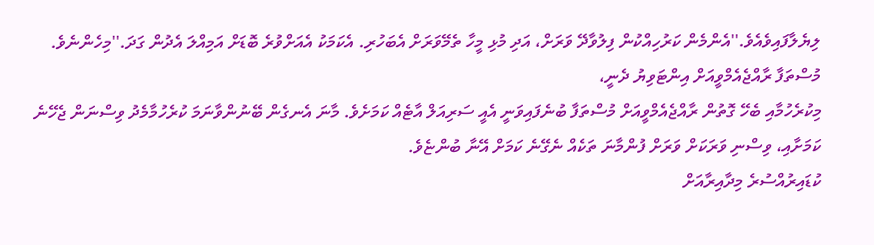ލިޔެލާފައިވެއެވެ.''އެންމެން ކަރުހިއްކުން ފިލުވާދޭ ވަރަށް، އަދި މުޅި މީހާ ތެމޭވަރަށް އެބަހުރި. އެކަމަކު އެއަށްވުރެ ބޮޑަށް އަމިއްލަ އެދުން ގަދަ.''މިހެންނެވެ.
މުސްތަފާ ރާއްޖެއެމްވީއަށް އިންޓަވިޔު ދެނީ،
މިކުރެހުމާއި ބެހޭ ގޮތުން ރާއްޖެއެމްވީއަށް މުސްތަފާ ބުނެފައިވަނީ އެއީ ސަރިއަލް އާޓެއް ކަމަށެވެ. މާނަ އެނގެން ބޭނުންވާނަމަ ކުރެހުމާމެދު ވިސްނަން ޖެހޭނެ ކަމަށާއި، ވިސްނި ވަރަކަށް ވަރަށް ފުންމާނަ ތަކެއް ނެގޭނެ ކަމަށް އޭނާ ބުންޏެވެ.
ކުޑައިރުއްސުރެ މިދާއިރާއަށް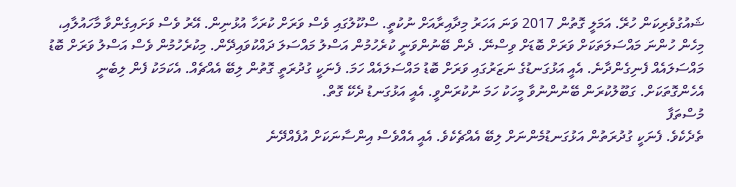ޝައުގުވެރިކަން ހުރޭ. އަމަލީ ގޮތުން 2017 ވަނަ އަހަރު މިދާއިރާއަށް ނުކުތީ. ސްކޫލުގައި ވެސް ވަރަށް ކުރަހާ އުޅުނިން. އޭރު ވެސް ވަށައިގެންވާ މާހައުލާއި، މިހެން ހުންނަ މައްސަލަތަކަށް ވަރަށް ބޮޑަށް ވިސްނޭ. ދެން ބޭނުންވަނީ ކުރެހުމުން އަސްލު މައްސަލަ ދައްކުވައިދޭން. މިކުރެހުމުން ވެސް އަސްލު ވަރަށް ބޮޑު މައްސަލައެއް ފެނިގެންދާނެ. އެއީ އަޅުގަނޑުގެ ނަޒަރުގައި ވަރަށް ބޮޑު މައްސަލައެއް ހަމަ. ފެނަކީ ގުދުރަތީ ގޮތުން ލިބޭ އެއްޗެއް. އެކަމަކު ފެން ލިބެނީ އެހެންގޮތަކަށް. ގަބޫލުކުރަން ބޭނުންނުވާ މީހަކު ހަމަ ނުކުރަންވީ. އެއީ އަޅުގަނޑު ދެކޭ ގޮތް.
މުސްތަފާ
ތެދެކެވެ. ފެނަކީ ގުދުރަތުން އަޅުގަނޑުމެންނަށް ލިބޭ އެއްޗެކެވެ. އެއީ އެއްވެސް އިންސާނަކަށް އުފެއްދޭނެ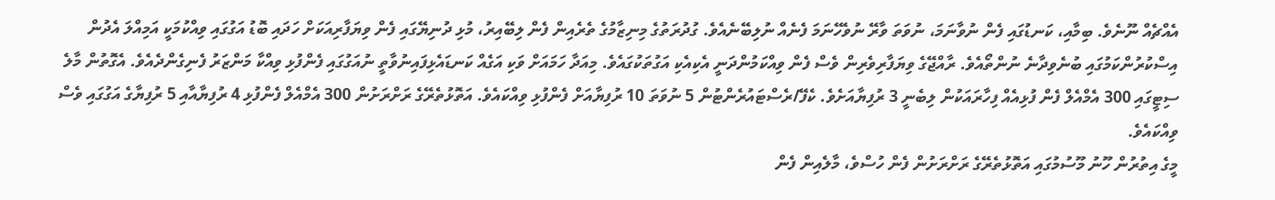އެއްޗެއް ނޫނެވެ. ބިމާއި، ކަނޑުގައި ފެން ނުވާނަމަ، ނުވަތަ ވާރޭ ނުވެހޭނަމަ ފެނެއް ނުލިބޭނެއެވެ. ގުދުރަތުގެ މިނިޒާމުގެ ތެރެއިން ފެން ލިބޭއިރު، މުޅި ދުނިޔޭގައި ފެން ވިޔަފާރިއަކަށް ހަދައި ބޮޑު އަގުގައި ވިއްކުމަކީ އަމިއްލަ އެދުން އިސްކުރުންކަމުގައި ބުނެވިދާނެ ނުންތޯއެވެ. ރާއްޖޭގެ ވިޔަފާރިވެރިން ވެސް ފެން ވިއްކަމުންދަނީ އެކިއެކި އަގުތަކުގައެވެ. މިއަދާ ހަމައަށް ވަކި އަގެއް ކަނޑައެޅިފައިނުވާތީ ނުއަގުގައި ފެންފުޅި ވިއްކާ މަންޒަރު ފެނިގެންދެއެވެ. އެގޮތުން މާލެ ސިޓީގައި 300 އެމްއެލް ފެން ފުޅިއެއް ފިހާރައަކުން ލިބެނީ 3 ރުފިޔާއަށެވެ. ކެފޭ/ރެސްޓައުރެންޓުން 5 ނުވަތަ 10 ރުފިޔާއަށް ފެންފުޅި ވިއްކައެވެ. އަތޮޅުތެރޭގެ ރަށްރަށުން 300 އެމްއެލް ފެންފުޅި 4 ރުފިޔާއާއި 5 ރުފިޔާގެ އަގުގައި ވެސް ވިއްކައެވެ.
މީގެ އިތުރުން ހޫނު މޫސުމުގައި އަތޮޅުތެރޭގެ ރަށްރަށުން ފެން ހުސްވެ، މާލެއިން ފެން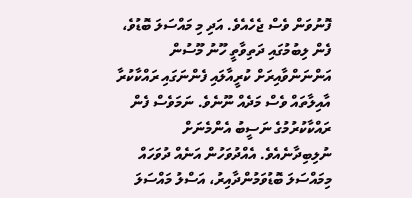ފޮނުވަން ވެސް ޖެހެއެވެ. އަދި މި މައްސަލަ ބޮޑުވެ، ފެން ލިބުމުގައި ދަތިވާތީ ހޫނު މޫސުން އަންނަންވާއިރަށް ކުރީއާލައި ފެންނަގައި ރައްކާކުރާ އާއިލާތައް ވެސް މަދެއް ނޫނެވެ. ނަމަވެސް ފެން ރައްކާކުރުމުގެ ނަސީބު އެންމެނަށް ނުލިބިދާނެއެވެ. އެއްދުވަހުން އަނެއް ދުވަހައް މިމައްސަލަ ބޮޑުވަމުންދާއިރު، އަސްލު މައްސަލަ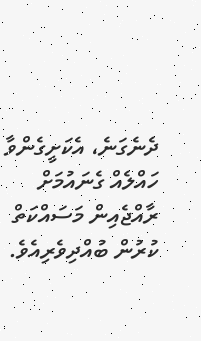ދެނެގަނެ، އެކަށީގެންވާ ހައްލެއް ގެނައުމަށް ރާއްޖެއިން މަސައްކަތް ކުރުން ބުއްދިވެރިއެވެ.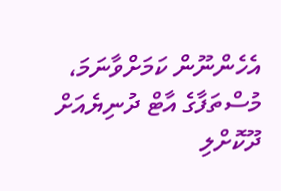އެހެންނޫން ކަމަށްވާނަމަ، މުސްތަފާގެ އާޓް ދުނިޔެއަށް ދޫކޮށްލި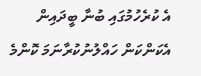އެ ކުރެހުމުގައި ބުނާ ބީދައިން އެކަންކަން ހައްލުނުކުރާނަމަ ކޮންމެ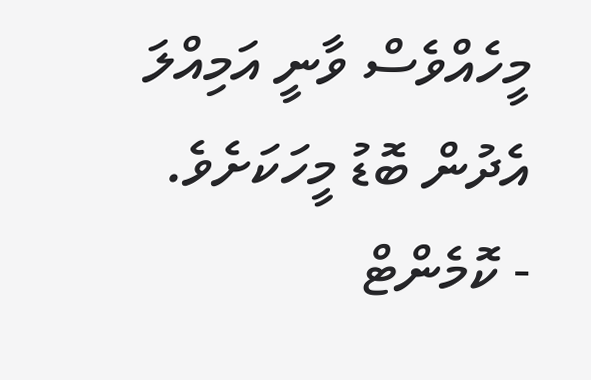މީހެއްވެސް ވާނީ އަމިއްލަ އެދުން ބޮޑު މީހަކަށެވެ.
- ކޮމެންޓް